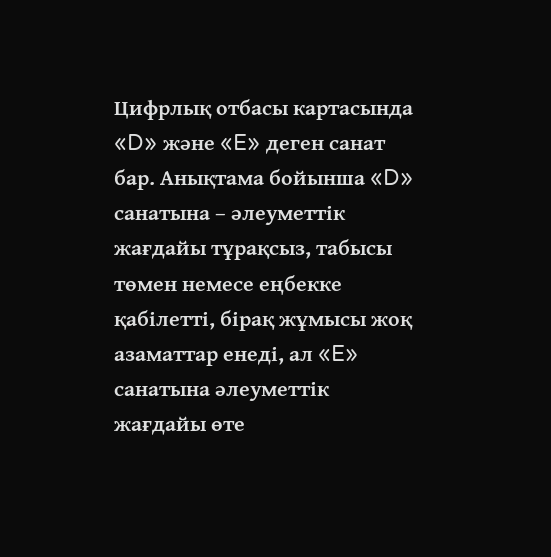Цифрлық отбасы картасында «D» және «E» деген санат бар. Анықтама бойынша «D» санатына – әлеуметтік жағдайы тұрақсыз, табысы төмен немесе еңбекке қабілетті, бірақ жұмысы жоқ азаматтар енеді, ал «E» санатына әлеуметтік жағдайы өте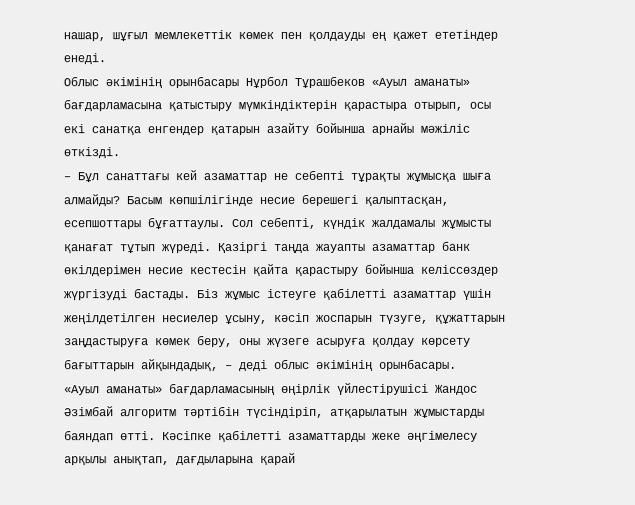нашар, шұғыл мемлекеттік көмек пен қолдауды ең қажет ететіндер енеді.
Облыс әкімінің орынбасары Нұрбол Тұрашбеков «Ауыл аманаты» бағдарламасына қатыстыру мүмкіндіктерін қарастыра отырып, осы екі санатқа енгендер қатарын азайту бойынша арнайы мәжіліс өткізді.
– Бұл санаттағы кей азаматтар не себепті тұрақты жұмысқа шыға алмайды? Басым көпшілігінде несие берешегі қалыптасқан, есепшоттары бұғаттаулы. Сол себепті, күндік жалдамалы жұмысты қанағат тұтып жүреді. Қазіргі таңда жауапты азаматтар банк өкілдерімен несие кестесін қайта қарастыру бойынша келіссөздер жүргізуді бастады. Біз жұмыс істеуге қабілетті азаматтар үшін жеңілдетілген несиелер ұсыну, кәсіп жоспарын түзуге, құжаттарын заңдастыруға көмек беру, оны жүзеге асыруға қолдау көрсету бағыттарын айқындадық, – деді облыс әкімінің орынбасары.
«Ауыл аманаты» бағдарламасының өңірлік үйлестірушісі Жандос Әзімбай алгоритм тәртібін түсіндіріп, атқарылатын жұмыстарды баяндап өтті. Кәсіпке қабілетті азаматтарды жеке әңгімелесу арқылы анықтап, дағдыларына қарай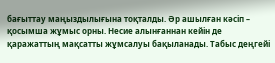бағыттау маңыздылығына тоқталды. Әр ашылған кәсіп – қосымша жұмыс орны. Несие алынғаннан кейін де қаражаттың мақсатты жұмсалуы бақыланады. Табыс деңгейі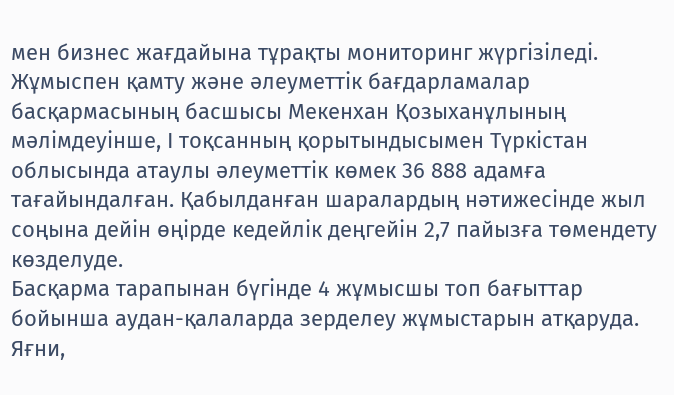мен бизнес жағдайына тұрақты мониторинг жүргізіледі.
Жұмыспен қамту және әлеуметтік бағдарламалар басқармасының басшысы Мекенхан Қозыханұлының мәлімдеуінше, І тоқсанның қорытындысымен Түркістан облысында атаулы әлеуметтік көмек 36 888 адамға тағайындалған. Қабылданған шаралардың нәтижесінде жыл соңына дейін өңірде кедейлік деңгейін 2,7 пайызға төмендету көзделуде.
Басқарма тарапынан бүгінде 4 жұмысшы топ бағыттар бойынша аудан-қалаларда зерделеу жұмыстарын атқаруда. Яғни,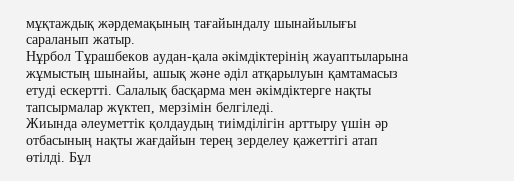мұқтаждық жәрдемақының тағайындалу шынайылығы сараланып жатыр.
Нұрбол Тұрашбеков аудан-қала әкімдіктерінің жауаптыларына жұмыстың шынайы, ашық және әділ атқарылуын қамтамасыз етуді ескертті. Салалық басқарма мен әкімдіктерге нақты тапсырмалар жүктеп, мерзімін белгіледі.
Жиында әлеуметтік қолдаудың тиімділігін арттыру үшін әр отбасының нақты жағдайын терең зерделеу қажеттігі атап өтілді. Бұл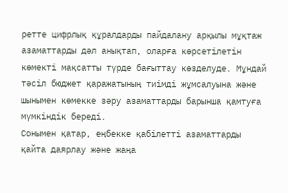ретте цифрлық құралдарды пайдалану арқылы мұқтаж азаматтарды дәл анықтап, оларға көрсетілетін көмекті мақсатты түрде бағыттау көзделуде. Мұндай тәсіл бюджет қаражатының тиімді жұмсалуына және шынымен көмекке зәру азаматтарды барынша қамтуға мүмкіндік береді.
Сонымен қатар, еңбекке қабілетті азаматтарды қайта даярлау және жаңа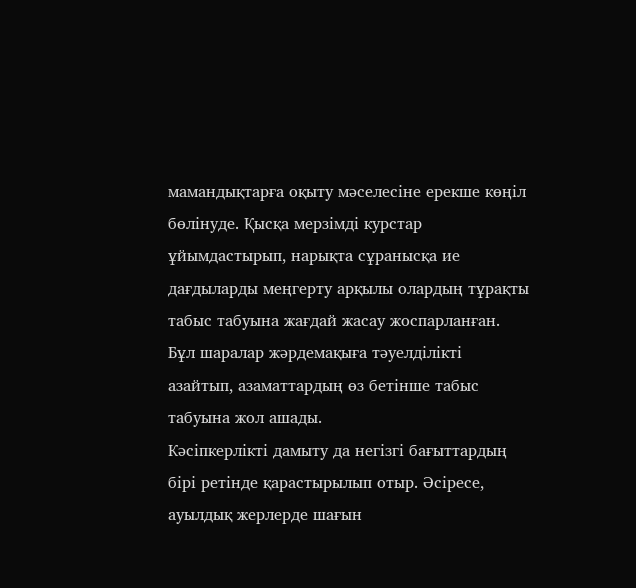мамандықтарға оқыту мәселесіне ерекше көңіл бөлінуде. Қысқа мерзімді курстар ұйымдастырып, нарықта сұранысқа ие дағдыларды меңгерту арқылы олардың тұрақты табыс табуына жағдай жасау жоспарланған. Бұл шаралар жәрдемақыға тәуелділікті азайтып, азаматтардың өз бетінше табыс табуына жол ашады.
Кәсіпкерлікті дамыту да негізгі бағыттардың бірі ретінде қарастырылып отыр. Әсіресе, ауылдық жерлерде шағын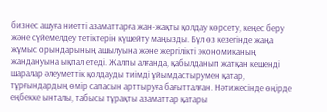бизнес ашуға ниетті азаматтарға жан-жақты қолдау көрсету, кеңес беру және сүйемелдеу тетіктерін күшейту маңызды. Бұл өз кезегінде жаңа жұмыс орындарының ашылуына және жергілікті экономиканың жандануына ықпал етеді. Жалпы алғанда, қабылданып жатқан кешенді шаралар әлеуметтік қолдауды тиімді ұйымдастырумен қатар, тұрғындардың өмір сапасын арттыруға бағытталған. Нәтижесінде өңірде еңбекке ынталы, табысы тұрақты азаматтар қатары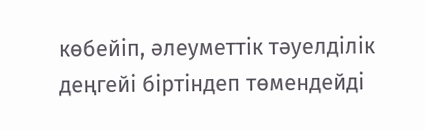көбейіп, әлеуметтік тәуелділік деңгейі біртіндеп төмендейді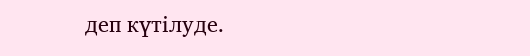деп күтілуде.